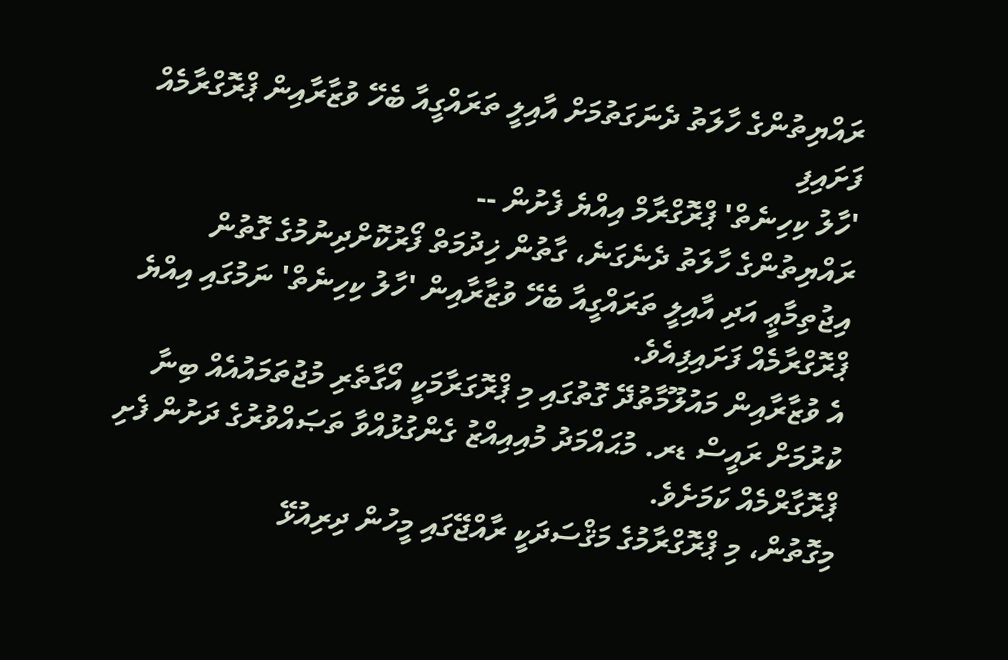ރައްޔިތުންގެ ހާލަތު ދެނަގަތުމަށް އާއިލީ ތަރައްގީއާ ބެހޭ ވުޒާރާއިން ޕްރޮގްރާމެއް ފަށައިފި
'ހާލު ކިހިނެތް' ޕްރޮގްރާމް އިއްޔެ ފެށުން --
ރައްޔިތުންގެ ހާލަތު ދެނެގަނެ، ގާތުން ޚިދުމަތް ފޯރުކޮށްދިނުމުގެ ގޮތުން އިޖުތިމާޢީ އަދި އާއިލީ ތަރައްގީއާ ބެހޭ ވުޒާރާއިން 'ހާލު ކިހިނެތް' ނަމުގައި އިއްޔެ ޕްރޮގްރާމެއް ފަށައިފިއެވެ.
އެ ވުޒާރާއިން މައުލޫމާތުދޭ ގޮތުގައި މި ޕްރޮގަރާމަކީ އޯގާތެރި މުޖުތަމައުއެއް ބިނާ ކުރުމަށް ރައީސް ޑރ. މުޙައްމަދު މުއިއިއްޒު ގެންގުޅުއްވާ ތަޞައްވުރުގެ ދަށުން ފެށި ޕްރޮގާރްމެއް ކަމަށެވެ.
މިގޮތުން، މި ޕްރޮގްރާމުގެ މަޤްސަދަކީ ރާއްޖޭގައި މީހުން ދިރިއުޅޭ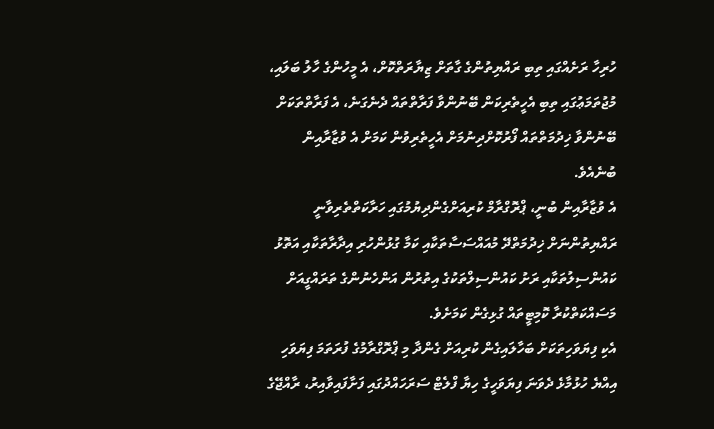ހުރިހާ ރަށެއްގައި ތިބި ރައްޔިތުންގެ ގާތަށް ޒިޔާރަތްކޮށް، އެ މީހުންގެ ހާލު ބަލައި، މުޖުތަމަޢުގައި ތިބި އެހީތެރިކަން ބޭނުންވާ ފަރާތްތައް ދެނެގަނެ، އެ ފަރާތްތަކަށް ބޭނުންވާ ޚިދުމަތްތައް ފޯރުކޮށްދިނުމަށް އެހީތެރިވުން ކަމަށް އެ ވުޒާރާއިން ބުނެއެވެ.
އެ ވުޒާރާއިން ބުނީ، ޕްރޮގްރާމް ކުރިއަށްގެންދިޔުމުގައި ހަރާކަތްތެރިވާނީ ރައްޔިތުންނަށް ޚިދުމަތްދޭ މުއައްސަސާތަކާއި ކަމާ ގުޅުންހުރި އިދާރާތަކާއި އަތޮޅު ކައުންސިލުތަކާއި ރަށު ކައުންސިލްތަކުގެ އިތުރުން އަންހެނުންގެ ތަރައްގީއަށް މަސައްކަތްކުރާ ކޮމިޓީތައް ގުޅިގެން ކަމަށެވެ.
އެކި ފިޔަވަހިތަކަށް ބަހާލައިގެން ކުރިއަށް ގެންދާ މި ޕްރޮގްރާމުގެ ފުރަތަމަ ފިޔަވަހި އިއްޔެ ހުޅުމާޅެ ދެވަނަ ފިޔަވަހީގެ ހިޔާ ފްލެޓް ސަރަހައްދުގައި ފަށާފައިވާއިރު، ރާއްޖޭގެ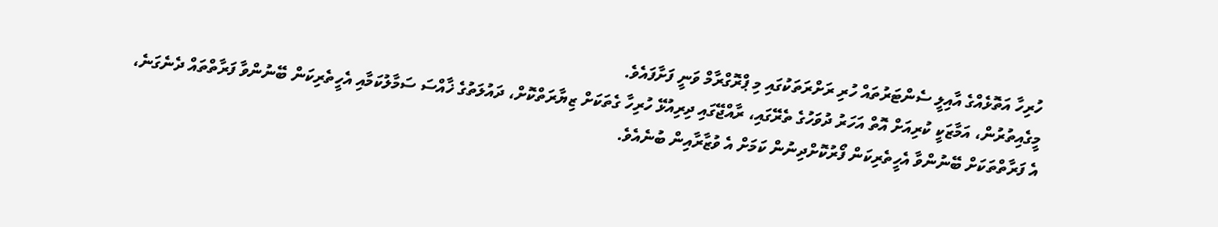ހުރިހާ އަތޮޅެއްގެ އާއިލީ ސެންޓަރުތައް ހުރި ރަށްރަތަކުގައި މި ޕްރޮގްރާމް ވަނީ ފަށާފައެވެ.
މީގެއިތުރުން، އަމާޒަކީ ކުރިއަށް އޮތް އަހަރު ދުވަހުގެ ތެރޭގައި، ރާއްޖޭގައި ދިރިއުޅޭ ހުރިހާ ގެތަކަށް ޒިޔާރަތްކޮށް، ދައުލަތުގެ ޚާއްސަ ސަމާލުކަމާއި އެހީތެރިކަން ބޭނުންވާ ފަރާތްތައް ދެނެގަނެ، އެ ފަރާތްތަކަށް ބޭނުންވާ އެހީތެރިކަން ފޯރުކޮށްދިނުން ކަމަށް އެ ވުޒާރާއިން ބުނެއެވެ.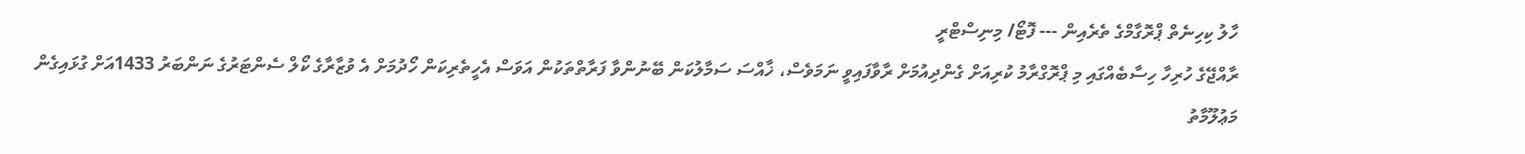ހާލު ކިހިނެތް ޕްރޮގާމްގެ ތެރެއިން --- ފޮޓޯ/ މިނިސްޓްރީ
ރާއްޖޭގެ ހުރިހާ ހިސާބެއްގައި މި ޕްރޮގްރާމު ކުރިއަށް ގެންދިއުމަށް ރާވާފައިވީ ނަމަވެސް، ޚާއްސަ ސަމާލުކަން ބޭނުންވާ ފަރާތްތަކުން އަވަސް އެހީތެރިކަން ހޯދުމަށް އެ ވުޒާރާގެ ކޯލް ސެންޓަރުގެ ނަންބަރު 1433އަށް ގުޅައިގެން މަޢުލޫމާތު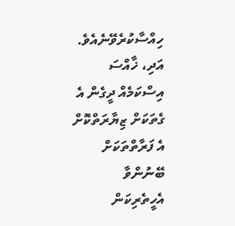ހިއްސާކުރެވޭނެއެވެ.
އަދި، ޚާއްސަ އިސްކަމެއް ދީގެން އެ ގެތަކަށް ޒިޔާރަތްކޮށް އެ ފަރާތްތަކަށް ބޭނުންވާ އެހީތެރިކަން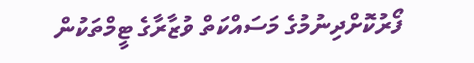ފޯރުކޮށްދިނުމުގެ މަސައްކަތް ވުޒާރާގެ ޓީމްތަކުން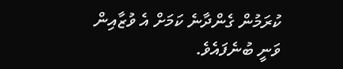ކުރަމުން ގެންދާނެ ކަމަށް އެ ވުޒާއިން ވަނީ ބުނެފައެވެ.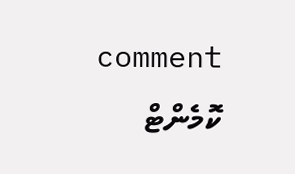comment ކޮމެންޓް